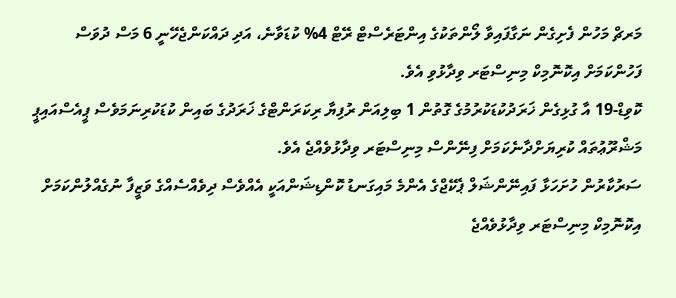މަރޗް މަހުން ފެށިގެން ނަގާފައިވާ ލޯންތަކުގެ އިންޓަރެސްޓް ރޭޓް 4% ކުޑަވާނެ، އަދި ދައްކަންޖެހޭނީ 6 މަސް ދުވަސް ފަހުންކަމަށް އިކޮނޮމިކް މިނިސްޓަރ ވިދާޅުވި އެވެ.
ކޮވިޑް-19 އާ ގުޅިގެން ޚަރަދުކުޑަކުރުމުގެ ގޮތުން 1 ބިލިއަން ރުފިޔާ ރިކަރަންޓްގެ ޚަރަދުގެ ބައިން ކުޑަކުރިނަމަވެސް ޕީއެސްއައިޕީ މަޝްރޫޢުތައް ކުރިޔަށްދާނެކަމަށް ފިނޭންސް މިނިސްޓަރ ވިދާޅުވެއްޖެ އެވެ.
ސަރުކާރުން ހުށަހަޅާ ފައިނޭންޝަލް ޕެކޭޖްގެ އެންމެ މައިގަނޑު ކޮންޑިޝަންއަކީ އެއްވެސް ދިވެއްސެއްގެ ވަޒީފާ ނުގެއްލުންކަމަށް އިކޮނޮމިކް މިނިސްޓަރ ވިދާޅުވެއްޖެ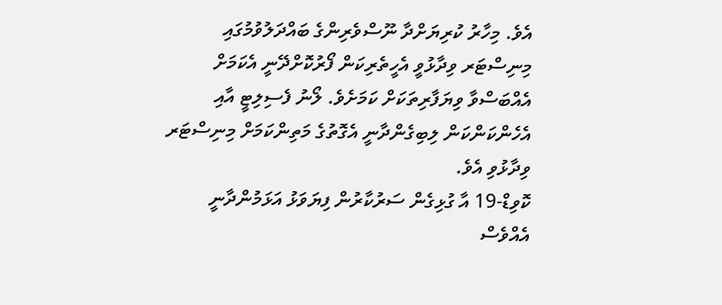އެވެ. މިހާރު ކުރިޔަށްދާ ނޫސްވެރިންގެ ބައްދަލުވުމުގައި މިނިސްޓަރ ވިދާޅުވީ އެހީތެރިކަން ފޯރުކޮށްދޭނީ އެކަމަށް އެއްބަސްވާ ވިޔަފާރިތަކަށް ކަމަށެވެ. ލޯނު ފެސިލިޓީ އާއި އެހެންކަންކަން ލިބިގެންދާނީ އެގޮތުގެ މަތިންކަމަށް މިނިސްޓަރ ވިދާޅުވި އެވެ.
ކޮވިޑް-19 އާ ގުޅިގެން ސަރުކާރުން ފިޔަވަޅު އަޅަމުންދާނީ އެއްވެސް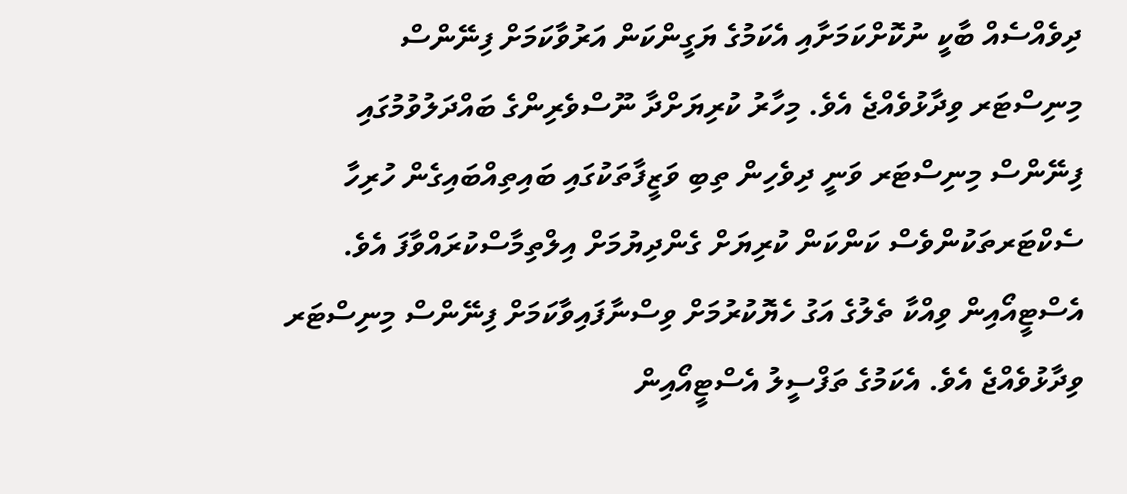ދިވެއްސެއް ބާކީ ނުކޮށްކަމަށާއި އެކަމުގެ ޔަގީންކަން އަރުވާކަމަށް ފިނޭންސް މިނިސްޓަރ ވިދާޅުވެއްޖެ އެވެ. މިހާރު ކުރިޔަށްދާ ނޫސްވެރިންގެ ބައްދަލުވުމުގައި ފިނޭންސް މިނިސްޓަރ ވަނީ ދިވެހިން ތިބި ވަޒީފާތަކުގައި ބައިތިއްބައިގެން ހުރިހާ ސެކްޓަރތަކުންވެސް ކަންކަން ކުރިޔަށް ގެންދިޔުމަށް އިލްތިމާސްކުރައްވާފަ އެވެ.
އެސްޓީއޯއިން ވިއްކާ ތެލުގެ އަގު ހެޔޮކުރުމަށް ވިސްނާފައިވާކަމަށް ފިނޭންސް މިނިސްޓަރ ވިދާޅުވެއްޖެ އެވެ. އެކަމުގެ ތަފްސީލު އެސްޓީއޯއިން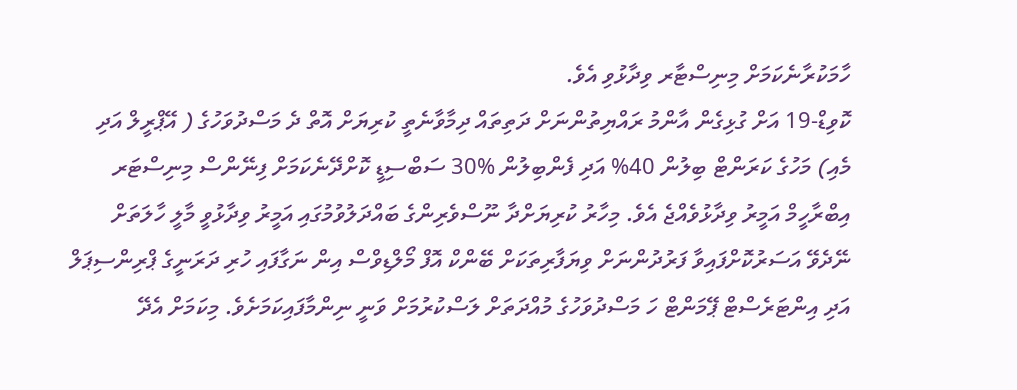ހާމަކުރާނެކަމަށް މިނިސްޓާރ ވިދާޅުވި އެވެ.
ކޮވިޑް-19 އަށް ގުޅިގެން އާންމު ރައްޔިތުންނަށް ދަތިތައް ދިމާވާނެތީ ކުރިޔަށް އޮތް ދެ މަސްދުވަހުގެ ( އޭޕްރީލް އަދި މެއި) މަހުގެ ކަރަންޓް ބިލުން 40% އަދި ފެންބިލުން %30 ސަބްސިޑީ ކޮށްދޭނެކަމަށް ފިނޭންސް މިނިސްޓަރ އިބްރާހީމް އަމީރު ވިދާޅުވެއްޖެ އެވެ. މިހާރު ކުރިޔަށްދާ ނޫސްވެރިންގެ ބައްދަލުވުމުގައި އަމީރު ވިދާޅުވީ މާލީ ހާލަތަށް ނޭދެވޭ އަސަރުކޮށްފައިވާ ފަރުދުންނަށް ވިޔަފާރިތަކަށް ބޭންކް އޮފް މޯލްޑިވްސް އިން ނަގާފައި ހުރި ދަރަނީގެ ޕްރިންސިޕަލް އަދި އިންޓަރެސްޓް ޕޭމަންޓް ހަ މަސްދުވަހުގެ މުއްދަތަށް ލަސްކުރުމަށް ވަނީ ނިންމާފައިކަމަށެވެ. މިކަމަށް އެދޭ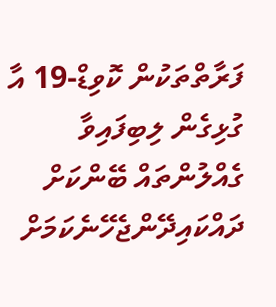ފަރާތްތަކުން ކޮވިޑް-19 އާ ގުޅިގެން ލިބިފައިވާ ގެއްލުންތައް ބޭންކަށް ދައްކައިދޭންޖެހޭނެކަމަށް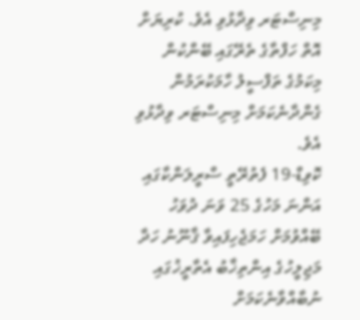މިނިސްޓަރ ވިދާޅުވި އެވެ. ކުރިޔަށް އޮތް ހަފްތާގެ ތެރޭގައި ބޭންކުން މިކަމުގެ ތަފްސީލު ހާމަކުރަމުން ގެންދާނެކަމަށް މިނިސްޓަރ ވިދާޅުވި އެވެ.
ކޮވިޑް-19 ފެތުރޭތީ ސްރީލަންކާގައި އަންނަ މަހުގެ 25 ވަނަ ދުވަހު ބޭއްވުމަށް ހަމަޖެހިފައިވާ ޤާނޫނު ހަދާ މަޖިލީހުގެ އިންތިޚާބު އެތާރީޚުގައި ނުބާއްވާނެކަމަށް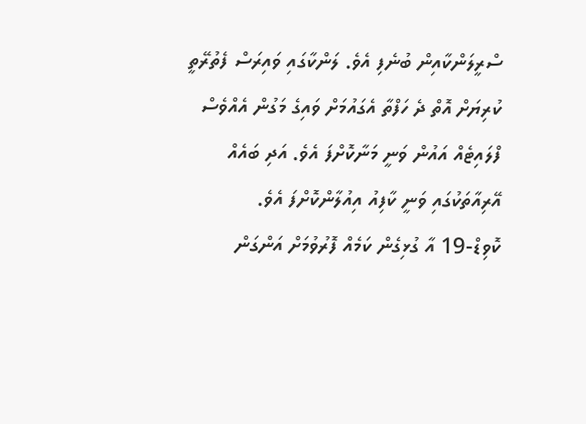ސްރީލަންކާއިން ބުނެފި އެވެ. ލަންކާގައި ވައިރަސް ފެތުރޭތީ ކުރިޔަށް އޮތް ދެ ހަފްތާ އެގައުމަށް ވައިގެ މަގުން އެއްވެސް ފްލައިޓެއް އައުން ވަނީ މަނާކޮށްފަ އެވެ. އަދި ބައެއް އޭރިއާތަކުގައި ވަނީ ކާފިއު އިއުލާންކޮށްފަ އެވެ.
ކޮވިޑް-19 އާ ގުޅިގެން ކަމެއް ފޮރުވުމަށް އަންގަން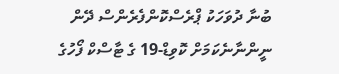ބުނާ ދުވަހަކު ޕްރެސްކޮންފެރެންސް ދޭން ނީންނާނެކަމަށް ކޮވިޑް-19 ގެ ޓާސްކް ފޯހުގެ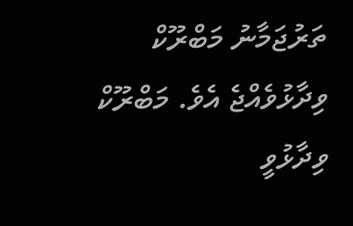ތަރުޖަމާނު މަބްރޫކް ވިދާޅުވެއްޖެ އެވެ. މަބްރޫކް ވިދާޅުވީ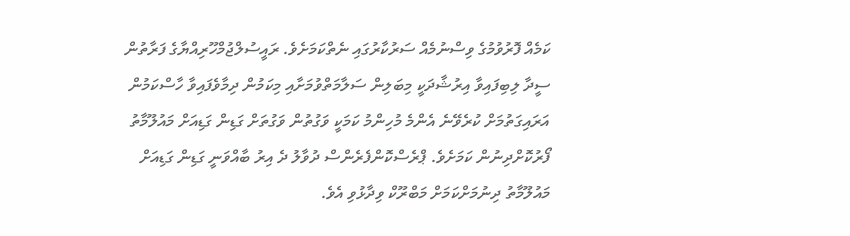ކަމެއް ފޮރުވުމުގެ ވިސްނުމެއް ސަރުކާރުގައި ނެތްކަމަށެވެ. ރައީސުލްޖުމްހޫރިއްޔާގެ ފަރާތުން ސީދާ ލިބިފައިވާ އިރުޝާދަކީ މިބަލިން ސަލާމަތްވުމަށާއި މިކަމުން ދިމާވެފައިވާ ހާސްކަމުން އަރައިގަތުމަށް ކުރެވޭނެ އެންމެ މުހިންމު ކަމަކީ ވަގުތުން ވަގުތަށް ގަޑިން ގަޑިއަށް މައުލޫމާތު ފޯރުކޮށްދިނުން ކަމަށެވެ. ޕްރެސްކޮންފެރެންސް ދުވާލު ދެ އިރު ބާއްވަނީ ގަޑިން ގަޑިއަށް މައުލޫމާތު ދިނުމަށްކަމަށް މަބްރޫކް ވިދާޅުވި އެވެ.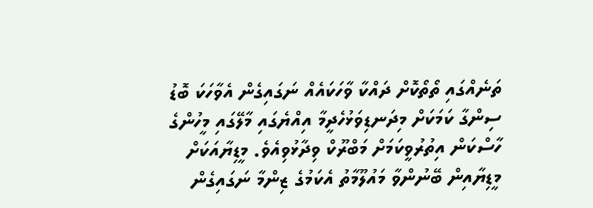ތަނެއްގައި ތޯތޯކޮށް ދައްކާ ވާހަކައެއް ނަގައިގެން އެވާހަކަ ބޮޑު ސިންގާ ކަމަކަށް މިދަނޑިވަޅުހެދީމާ އިއްޔެގައި މާލޭގައި މީހުންގެ ހާސްކަން އިތުރުވީކަމަށް މަބްރޫކް ވިދާޅުވިއެވެ. މީޑިޔާއަކަށް މީޑިޔާއިން ބޭނުންވާ މައުލޫމާތު އެކަމުގެ ޒިންމާ ނަގައިގެން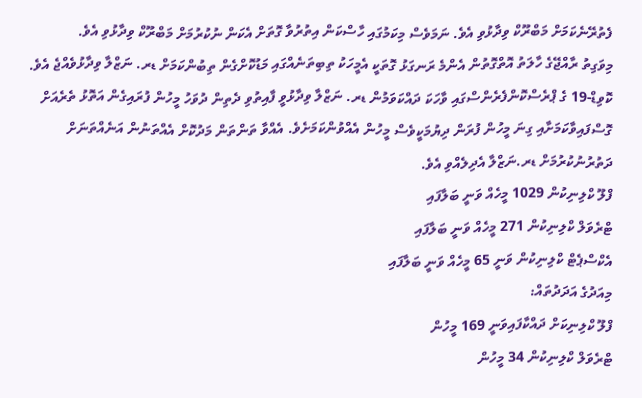ފެތުރޭނެކަމަށް މަބްރޫކް ވިދާޅުވި އެވެ. ނަމަވެސް މިކަމުގައި ހާސްކަން އިތުރުވާ ގޮތަށް އެކަން ނުކުރުމަށް މަބްރޫކް ވިދާޅުވި އެވެ.
މިވަގިތު ރާއްޖޭގެ ހާލަތު އޮތްގޮތުން އެންމެ ރަނގަޅު ގޮތަކީ އެމީހަކު ތިބިތަނެއްގައި މަޑުކޮށްގެން ތިބުންކަމަށް ޑރ. ނަޒްލާ ވިދާޅުވެއްޖެ އެވެ. ކޮވިޑް-19 ގެ ޕްރެސްކޮންފެރެންސްގައި ވާހަކަ ދައްކަވަމުން ޑރ. ނަޒްލާ ވިދާޅުވީ ފާއިތުވި ދެތިން ދުވަހު މީހުން ފުރައިގެން އަތޮޅު ތެރެއަށް ގޮސްފައިވާކަމަށާއި ގިނަ މީހުން ފުރަން ދިޔުމަކީވެސް މީހުން އެއްވުންކަމަށެވެ. އެއްވާ ތަންތަން މަދުކޮށް އެއްތަނުން އަނެއްތަނަށް ދަތުރުނުކުރުމަށް ޑރ.ނަޒްލާ އެދިލެއްވި އެވެ.
ފްލޫ ކްލިނިކުން 1029 މީހެއް ވަނީ ބަލާފައި
ޓްރެވަލް ކްލިނިކުން 271 މީހެއް ވަނީ ބަލާފައި
އެކްސްޕެޓް ކްލިނިކުން ވަނީ 65 މީހެއް ވަނީ ބަލާފައި
މިއަދުގެ އަދަދުތައް:
ފްލޫ ކްލިނިކަށް ދައްކާފައިވަނީ 169 މީހުން
ޓްރެވަލް ކްލިނިކުން 34 މީހުން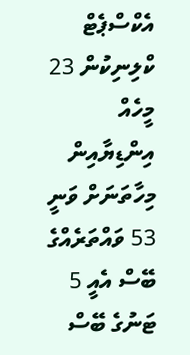އެކްސްޕެޓް ކްލިނިކުން 23 މީހެއް
އިންޑިޔާއިން މިހާތަނަށް ވަނީ 53 ވައްތަރެއްގެ ބޭސް އެއީ 5 ޓަނުގެ ބޭސް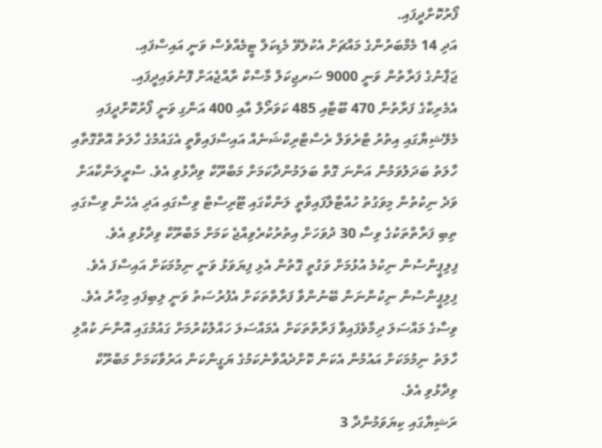ފޯރުކޮށްދީފައި.
އަދި 14 މެމްބަރުންގެ މައްޗަށް އެކުލެވޭ މެޑިކަލް ޓީމެއްވެސް ވަނީ އައިސްފައި.
ޖަޕާނުގެ ފަރާތުން ވަނީ 9000 ސަރޖިކަލް މާސްކް ރާއްޖެއަށް ފޮނުވައިދީފައި.
އެމެރިކާގެ ފަރާތުން 470 ބޫޓާއި 485 ކަވަރޯލް އާއި 400 އަންގި ވަނީ ފޯރުކޮށްދީފައި
މެލޭޝިޔާގައި އިތުރު ޓްރެވަލް ރެސްޓްރިކްޝަނެއް އައިސްފައިވާތީ އެގައުމުގެ ހާލަތު އޮތްގޮތާއި ހާލަތު ބަދަލުވަމުން އަންނަ ގޮތް ބަލަމުންދާކަމަށް މަބްރޫކް ވިދާޅުވި އެވެ. ސްރީލަންކާއަށް ވަދެ ނިކުތުން މިވަގުތު ހުއްޓާލާފައިވާތީ ލަންކާގައި ޓޫރިސްޓް ވިސާގައި އަދި އެހެން ވިސާގައި ތިބި ފަރާތްތަކުގެ ވިސާ 30 ދުވަހަށް އިތުރުކުރެވިއްޖެ ކަމަށް މަބްރޫކް ވިދާޅުވި އެވެ. ފިލިޕީންސުން ނިކުމެ އުޅުމަށް ވަގުތީ ގޮތުން އެޅި ފިޔަވަޅު ވަނީ ނިމުމަކަށް އައިސްފަ އެވެ. ފިލިޕީންސުން ނިކުންނަން ބޭނުންވާ ފަރާތްތަކަށް އެފުރުސަތު ވަނީ ލިބިފައި މިހާރު އެވެ. ވިސާގެ މައްސަލަ ދިމާވެފައިވާ ފަރާތްތަކަށް އެމައްސަލަ ހައްލުކުރުމަށް ގައުމުގައި އޮންނަ ކުއްލި ހާލަތު ނިމުމަކަށް އައުމުން އެކަން ކޮށްދެއްވާނެކަމުގެ ޔަގީންކަން އަރުވާކަމަށް މަބްރޫކް ވިދާޅުވި އެވެ.
ރަޝިޔާގައި ކިޔަވަމުންދާ 3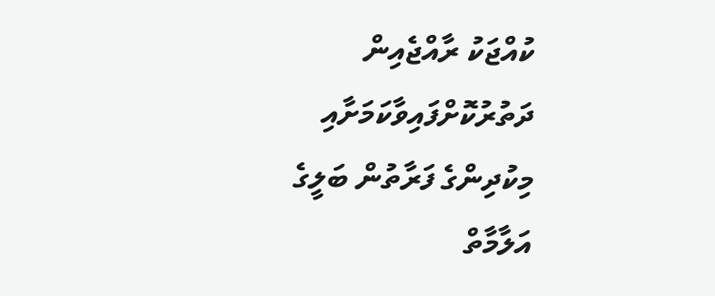ކުއްޖަކު ރާއްޖެއިން ދަތުރުކޮށްފައިވާކަމަށާއި މިކުދިންގެ ފަރާތުން ބަލީގެ އަލާމާތް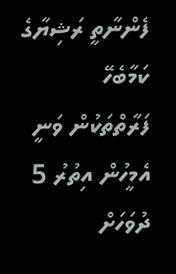ފެންނާތީ ރަޝިޔާގެ ކަމާބެހޭ ފަރާތްތަކުން ވަނީ އެމީހުން އިތުރު 5 ދުވަހަށް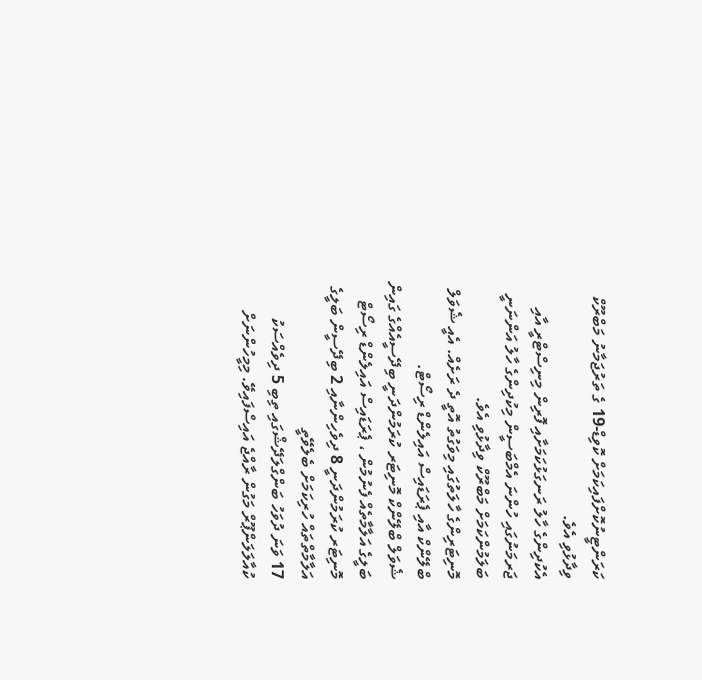ކަރަންޓީނުކޮށްފައިކަމަށް ކޮވިޑް-19 ގެ ތަރުޖަމާނު މަބްރޫކް ވިދާޅުވި އެވެ.
އެކުދިންގެ ހާލު ރަނގަޅުކަމަށާއި ފޮރިން މިނިސްޓްރީ އާއި ޖަރމަނުގައި ހުންނަ އެމްބަސީން މިކުދިންގެ ހާލު އަންނަނީ ބަލަމުންކަމަށް މަބްރޫކް ވިދާޅުވި އެވެ.
މޮނިޓަރިންގެ ހާލަތުގައި މިވަގުތު އޮތީ ދެ ރަށެއް. އެއީ ޝެވަލް ބްލޭންކް އާއި ޕެރަޑައިސް އައިލެންޑް ރިސޯޓް.
ޝެވަލް ބްލޭންކް މޮނިޓަރ ކުރަމުންދަނީ ބިދޭސީއެއްގެ ގައިން ބަލީގެ އަލާމާތެއް ފެނުމުން ، ޕެރަޑައިސް އައިލެންޑް ރިސޯޓް މޮނިޓަރ ކުރަމުންދަނީ 8 ދިވެހިންނާއި 2 ބިދޭސީން ބަލީގެ އަލާމާތްތައް ހުރިކަމަށް ބެލެވޭތީ
17 ވަނަ ދުވަހު ބަންގްލަދޭޝްގައި ތިބި 5 ދިވެއްސަކު ކުއާލަލަންޕޫރް މަގުން ރާއްޖެ އައިސްފައިވޭ. މިމީހުންނަށް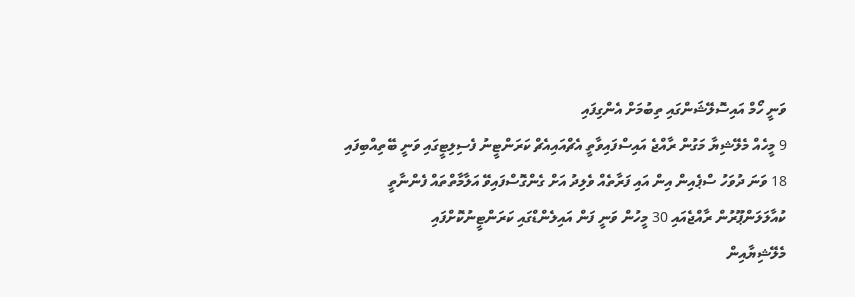ވަނީ ހޯމް އައިސޮލޭޝަންގައި ތިބުމަށް އެންގިފައި
9 މީހެއް މެލޭޝިޔާ މަގުން ރާއްޖެ އައިސްފައިވާތީ އެޗްއައިއެޗް ކަރަންޓީނު ފެސިލިޓީގައި ވަނީ ބޭތިއްބިފައި
18 ވަނަ ދުވަހު ސްޕެއިން އިން އައި ފަރާތެއް ވެލިދު އަށް ގެންގޮސްފައިވޭ އަލާމާތްތައް ފެންނާތީ
ކުއާލަލަންޕޫރުން ރާއްޖެއައި 30 މީހުން ވަނީ ފަން އައިލެންޑްގައި ކަރަންޓީނުކޮށްފައި
މެލޭޝިޔާއިން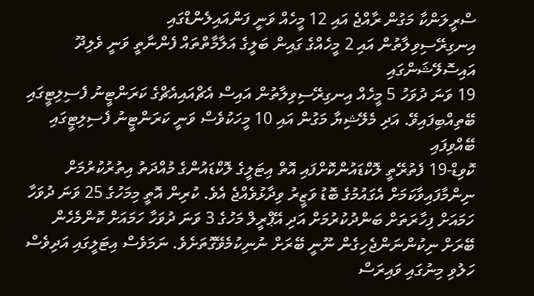ސްރީލަންކާ މަގުން ރާއްޖެ އައި 12 މީހެއް ވަނީ ފަންއައިލެންޑްގައި
އިނގިރޭސިވިލާތުން އައި 2 މީހެއްގެ ގައިން ބަލީގެ އަލާމާތްތައް ފެންނާތީ ވަނީ ވެލިދޫ އައިސޮލޭޝަންގައި
19 ވަނަ ދުވަހު 5 މީހެއް އިނގިރޭސިވިލާތުން އައިސް އެޗްއައިއެޗްގެ ކަރަންޓީނު ފެސިލިޓީގައި ބޭތިއްބިފައިވޭ. އަދި މެލޭޝިޔާ މަގުން އައި 10 މީހަކުވެސް ވަނީ ކަރަންޓީނު ފެސިލިޓީގައި ބޭއްވިފައި
ކޮވިޑް-19 ފެތުރޭތީ ލޮކްޑައުންކޮށްފައި އޮތް އިޓަލީގެ ލޮކްޑައުންގެ މުއްދަތު އިތުރުކުރުމަށް ނިންމާފައިވާކަމަށް އެގައުމުގެ ބޮޑު ވަޒީރު ވިދާޅުވެއްޖެ އެވެ. ކުރިން އޮތީ މިމަހުގެ 25 ވަނަ ދުވަހާ ހަމައަށް ފިހާރަތަށް ބަންދުކުރުމަށް އަދި އޭޕްރީލް މަހުގެ 3 ވަނަ ދުވަހާ ހަމައަށް ކޮންމެހެން ބޭރަށް ނިކުންނަންޖެހިގެން ނޫނީ ބޭރަށް ނުނިކުމެވޭގޮތަށެވެ. ނަމަވެސް އިޓަލީގައި އަދިވެސް ހަލުވި މިނުގައި ވައިރަސް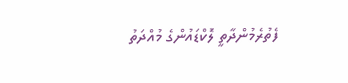ފެތުރެމުންދާތީ ލޮކްޑައުންގެ މުއްދަތު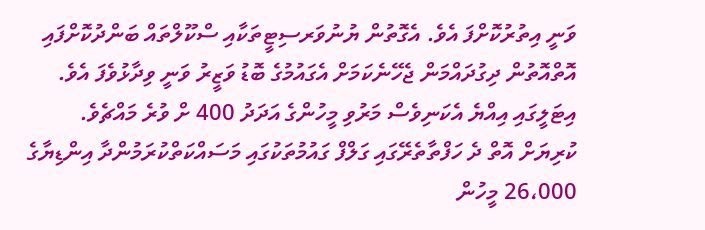ވަނީ އިތުރުކޮށްފަ އެވެ. އެގޮތުން ޔުނުވަރސިޓީތަކާއި ސްކޫލްތައް ބަންދުކޮށްފައި އޮތްއޮތުން ދިގުދައްމަން ޖެހޭނެކަމަށް އެގައުމުގެ ބޮޑު ވަޒީރު ވަނީ ވިދާޅުވެފަ އެވެ. އިޓަލީގައި އިއްޔެ އެކަނިވެސް މަރުވި މީހުންގެ އަދަދު 400 ށް ވުރެ މައްޗެވެ.
ކުރިޔަށް އޮތް ދެ ހަފްތާތެރޭގައި ގަލްފް ގައުމުތަކުގައި މަސައްކަތްކުރަމުންދާ އިންޑިޔާގެ 26،000 މީހުން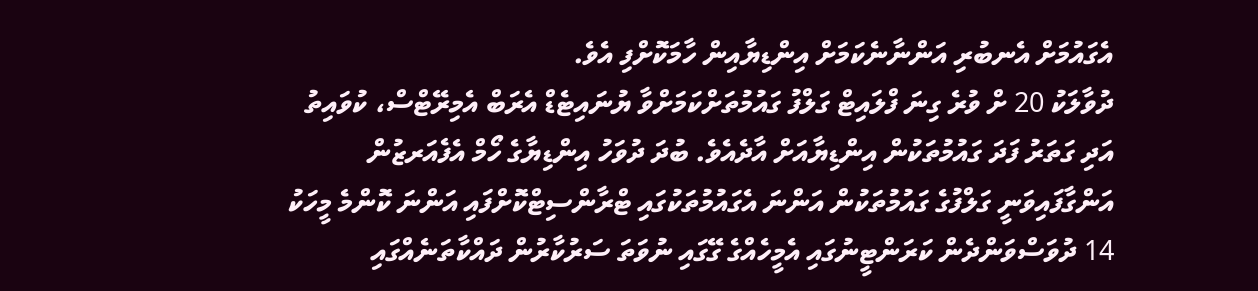އެގައުމަށް އެނބުރި އަންނާނެކަމަށް އިންޑިޔާއިން ހާމަކޮށްފި އެވެ.
ދުވާލަކު 20 ށް ވުރެ ގިނަ ފްލައިޓް ގަލްފު ގައުމުތަށްކަމަށްވާ ޔުނައިޓެޑް އެރަބް އެމިރޭޓްސް، ކުވައިތު އަދި ގަތަރު ފަދަ ގައުމުތަކުން އިންޑިޔާއަށް އާދެއެވެ. ބުދަ ދުވަހު އިންޑިޔާގެ ހޯމް އެފެއަރޒުން އަންގާފައިވަނީ ގަލްފުގެ ގައުމުތަކުން އަންނަ އެގައުމުތަކުގައި ޓްރާންސިޓްކޮށްފައި އަންނަ ކޮންމެ މީހަކު 14 ދުވަސްވަންދެން ކަރަންޓީނުގައި އެމީހެއްގެ ގޭގައި ނުވަތަ ސަރުކާރުން ދައްކާތަނެއްގައި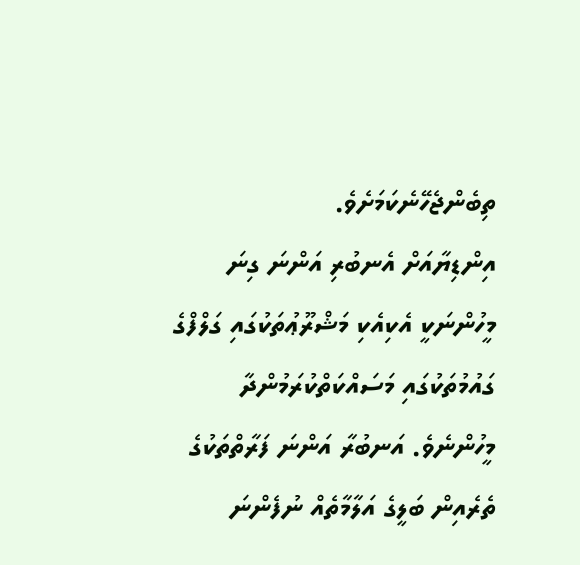ތިބެންޖެހޭނެކަމަށެވެ.
އިންޑިޔާއަށް އެނބުރި އަންނަ ގިނަ މީހުންނަކީ އެކިއެކި މަޝްރޫޢުތަކުގައި ގަލްފްގެ ގައުމުތަކުގައި މަސައްކަތްކުރަމުންދާ މީހުންނެވެ. އަނބުރާ އަންނަ ފަރާތްތަކުގެ ތެރެއިން ބަލީގެ އަލާމާތެއް ނުފެންނަ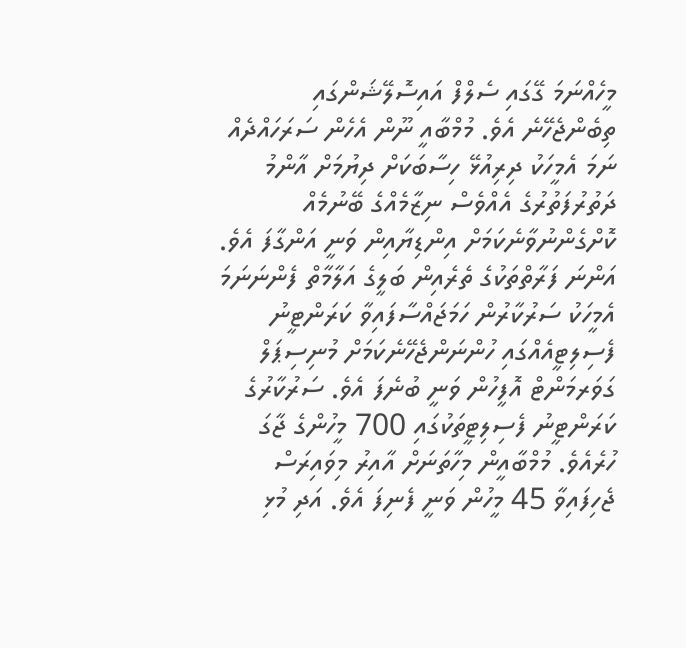މީހެއްނަމަ ގޭގައި ސެލްފް އައިސޮލޭޝަންގައި ތިބެންޖެހޭނެ އެވެ. މުމްބާއީ ނޫން އެހެން ސަރަހައްދެއް ނަމަ އެމީހަކު ދިރިއުޅޭ ހިސާބަކަށް ދިޔުމަށް އާންމު ދަތުރުފަތުރުގެ އެއްވެސް ނިޒާމެއްގެ ބޭނުމެއް ކޮށްގެންނުވާނެކަމަށް އިންޑިޔާއިން ވަނީ އަންގާފަ އެވެ.
އަންނަ ފަރާތްތަކުގެ ތެރެއިން ބަލީގެ އަލާމާތް ފެންނަނަމަ އެމީހަކު ސަރުކާރުން ހަމަޖައްސާފައިވާ ކަރަންޓީނު ފެސިލިޓީއެއްގައި ހުންނަންޖެހޭނެކަމަށް މުނިސިޕަލް ގަވަރމަންޓް އޮފީހުން ވަނީ ބުނެފަ އެވެ. ސަރުކާރުގެ ކަރަންޓީނު ފެސިލިޓީތަކުގައި 700 މީހުންގެ ޖާގަ ހުރެއެވެ. މުމްބާއީން މިހާތަނަށް އާއިރު މިވައިރަސް ޖެހިފައިވާ 45 މީހުން ވަނީ ފެނިފަ އެވެ. އަދި މުޅި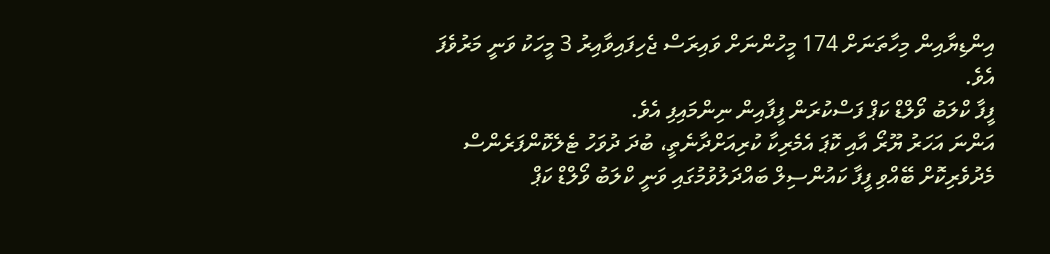އިންޑިޔާއިން މިހާތަނަށް 174 މީހުންނަށް ވައިރަސް ޖެހިފައިވާއިރު 3 މީހަކު ވަނީ މަރުވެފަ އެވެ.
ފީފާ ކްލަބު ވޯލްޑް ކަޕް ފަސްކުރަން ފީފާއިން ނިންމައިފި އެވެ.
އަންނަ އަހަރު ޔޫރޯ އާއި ކޮޕަ އެމެރިކާ ކުރިއަށްދާނެތީ، ބުދަ ދުވަހު ޓެލެކޮންފަރެންސް މެދުވެރިކޮށް ބޭއްވި ފީފާ ކައުންސިލް ބައްދަލުވުމުގައި ވަނީ ކްލަބު ވޯލްޑް ކަޕް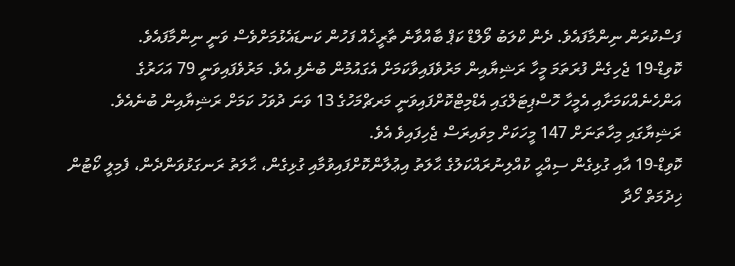ފަސްކުރަން ނިންމާފައެވެ. ދެން ކްލަބު ވޯލްޑް ކަޕް ބާއްވާނެ ތާރީޚެއް ފަހުން ކަނޑައެޅުމަށްވެސް ވަނީ ނިންމާފައެވެ.
ކޮވިޑް-19 ޖެހިގެން ފުރަތަމަ މީހާ ރަޝިޔާއިން މަރުވެފައިވާކަމަށް އެގައުމުން ބުނެފި އެވެ. މަރުވެފައިވަނީ 79 އަހަރުގެ އަންހެނެއްކަމަށާއި އެމީހާ ހޮސްޕިޓަލްގައި އެޑްމިޓްކޮށްފައިވަނީ މަރޗްމަހުގެ 13 ވަނަ ދުވަހު ކަމަށް ރަޝިޔާއިން ބުނެއެވެ. ރަޝިޔާގައި މިހާތަނަށް 147 މީހަކަށް މިވައިރަސް ޖެހިފައިވެ އެވެ.
ކޮވިޑް-19 އާއި ގުޅިގެން ސިއްޙީ ކުއްލިނުރައްކަލުގެ ޙާލަތު އިޢުލާންކޮށްފައިވުމާއި ގުޅިގެން، ޙާލަތު ރަނގަޅުވަންދެން، ފެމިލީ ކޯޓުން ޚިދުމަތް ހޯދާ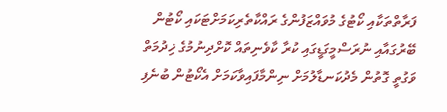ފަރާތްތަކާއި ކޯޓުގެ މުވައްޒަފުންގެ ރައްކާތެރިކަމަށްޓަކައި ކޯޓުން ބޭރުގައާއި ނުރަސްމީގަޑީގައި ކުރާ ކާވެނިތައް ކޮށްދިނުމުގެ ޚިދުމަތް ވަގުތީ ގޮތުން މެދުކަނޑާލުމަށް ނިންމާފައިވާކަމަށް އެކޯޓުން ބުނެފި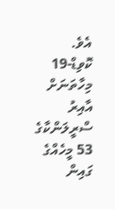އެވެ.
ކޮވިޑް-19 މިހާތަނަށް އާއިރު ސްރީލަންކާގެ 53 މީހެއްގެ ގައިން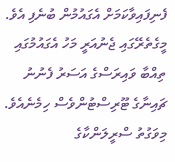ފެނިފައިވާކަމަށް އެގައުމުން ބުނެފި އެވެ. މީގެތެރޭގައި ޖެނުއަރީ މަހު އެގައުމުގައި ތިއްބާ ވައިރަސްގެ އަސަރު ފެނުނު ޗައިނާގެ ޓޫރިސްޓުންވެސް ހިމެނެއެވެ.
މިވަގުތު ސްރީލަންކާގެ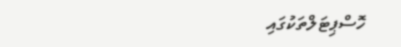ހޮސްޕިޓަލްތަކުގައި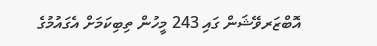އޮބްޒަރވޭޝަން ގައި 243 މީހުން ތިބިކަމަށް އެގައުމުގެ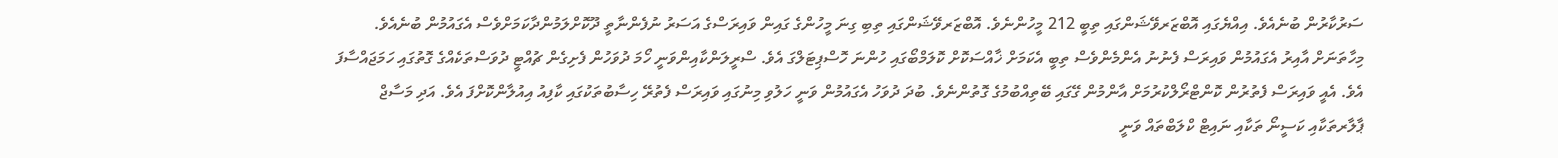ސަރުކާރުން ބުނެއެވެ. އިއްޔެގައި އޮބްޒަރވޭޝަންގައި ތިބީ 212 މީހުންނެވެ. އޮބްޒަރވޭޝަންގައި ތިބި ގިނަ މީހުންގެ ގައިން ވައިރަސްގެ އަސަރު ނުފެންނާތީ ދޫކޮށްލަމުންދާކަމަށްވެސް އެގައުމުން ބުނެއެވެ. މިހާތަނަށް އާއިރު އެގައުމުން ވައިރަސް ފެނުނު އެންމެންވެސް ތިބީ އެކަމަށް ޚާއްސަކޮށް ކޮލަމްބޯގައި ހުންނަ ހޮސްޕިޓަލްގަ އެވެ. ސްރީލަންކާއިންވަނީ ހޯމަ ދުވަހުން ފެށިގެން ޗުއްޓީ ދުވަސްތަކެއްގެ ގޮތުގައި ހަމަޖައްސާފަ އެވެ. އެއީ ވައިރަސް ފެތުރުން ކޮންޓްރޯލްކުރުމަށް އާންމުން ގޭގައި ބޭތިއްބުމުގެ ގޮތުންނެވެ. ބުދަ ދުވަހު އެގައުމުން ވަނީ ހަލުވި މިނުގައި ވައިރަސް ފެތުރޭ ހިސާބުތަކުގައި ކާފިއު އިއުލާންކޮށްފަ އެވެ. އަދި މަސާޖް ޕާލާރތަކާއި ކަސީނޯ ތަކާއި ނައިޓް ކްލަބްތައް ވަނީ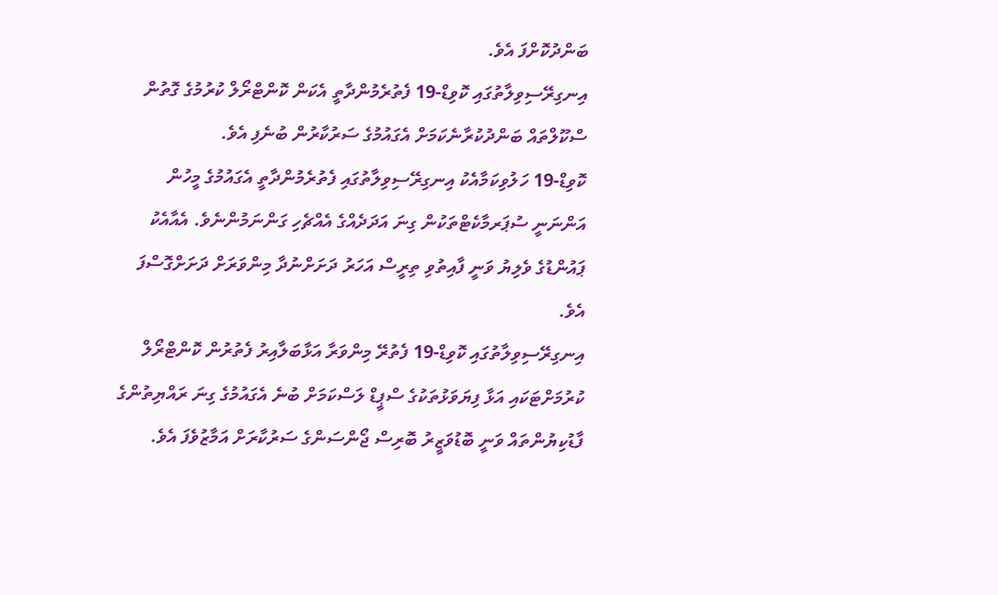ބަންދުކޮށްފަ އެވެ.
އިނގިރޭސިވިލާތުގައި ކޮވިޑް-19 ފެތުރެމުންދާތީ އެކަން ކޮންޓްރޯލް ކުރުމުގެ ގޮތުން ސްކޫލްތައް ބަންދުކުރާނެކަމަށް އެގައުމުގެ ސަރުކާރުން ބުނެފި އެވެ.
ކޮވިޑް-19 ހަލުވިކަމާއެކު އިނގިރޭސިވިލާތުގައި ފެތުރެމުންދާތީ އެގައުމުގެ މީހުން އަންނަނީ ސުޕަރމާކެޓްތަކުން ގިނަ އަދަދެއްގެ އެއްޗެހި ގަންނަމުންނެވެ. އެއާއެކު ޕައުންޑުގެ ވެލިޔު ވަނީ ފާއިތުވި ތިރީސް އަހަރު ދަށަށްނުދާ މިންވަރަށް ދަށަށްގޮސްފަ އެވެ.
އިނގިރޭސިވިލާތުގައި ކޮވިޑް-19 ފެތުރޭ މިންވަރާ އަޅާބަލާއިރު ފެތުރުން ކޮންޓްރޯލް ކުރުމަށްޓަކައި އަޅާ ފިޔަވަޅުތަކުގެ ސްޕީޑް ލަސްކަމަށް ބުނެ އެގައުމުގެ ގިނަ ރައްޔިތުންގެ ފާޑުކިޔުންތައް ވަނީ ބޮޑުވަޒީރު ބޮރިސް ޖޯންސަންގެ ސަރުކާރަށް އަމާޒުވެފަ އެވެ.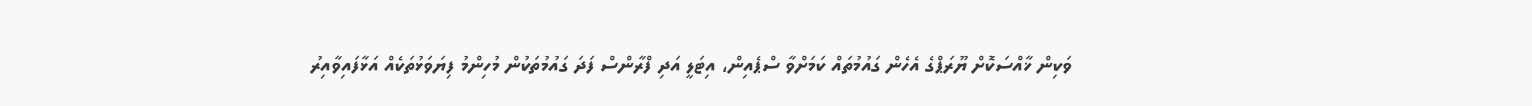ވަކިން ޚާއްސަކޮށް ޔޫރަޕްގެ އެހެން ގައުމުތައް ކަމަށްވާ ސްޕެއިން، އިޓަލީ އަދި ފްރާންސް ފަދަ ގައުމުތަކުން މުހިންމު ފިޔަވަޅުތަކެއް އަޅާފައިވާއިރު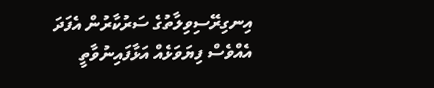އިނގިރޭސިވިލާތުގެ ސަރުކާރުން އެފަދަ އެއްވެސް ފިޔަވަޅެއް އަޅާފައިނުވާތީ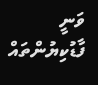ވަނީ ފާޑުކިޔުންތައް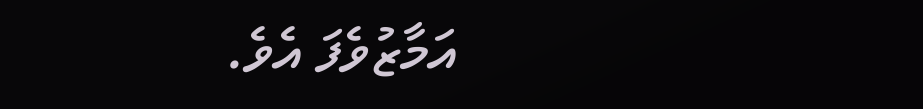އަމާޒުވެފަ އެވެ.